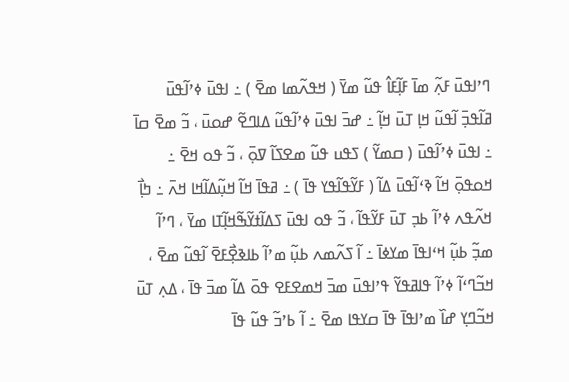ߣߴߊߟߎ߫ ߓߍ߲߬ ߘߊ߫ ߓߊ߲߬ߓߊ߮ ߟߎ߬ ߘߌ߫ ( ߞߟߍ߬ߘߊ ߘߐ߫ ) ߸ ߊߟߎ߫ ߦߴߊ߬ߟߎ߫ ߥߊ߬ߟߏ߲߫ ߊ߬ߟߎ߬ ߞߊ߲ ߠߎ߫ ߞߊ߲߬ ߸ ߝߏ߫ ߊߟߎ߫ ߦߴߊ߬ߟߎ߬ ߡߊߣߐ߬ ߝߋߎ߫ ، ߏ߬ ߘߐ߫ ߛߊ߫ ߸ ߊߟߎ߫ ߦߴߊ߬ߟߎ߫ ( ߛߘߌ߬ ) ߖߟߎ ߟߎ߬ ߘߐߖߊ߬ ߜߋ߲߫ ، ߏ߬ ߟߋ ߞߐ߫ ߸ ߞߋߟߋ߲߫ ߞߊ߬ ߢߵߊ߬ߟߎ߫ ߡߊ߬ ( ߓߌ߬ߟߊ߬ߟߌ ߟߊ߫ ) ߸ ߥߟߊ߫ ߞߊ߬ ߞߎ߲߬ߡߊ߬ߞߊ ߞߍ߫ ߸ ߤߊ߲߯ ߞߍ߬ߟߍ ߦߴߊ߬ ߕߏ߲ ߠߎ߫ ߓߌ߬ߟߊ߬ ، ߏ߬ ߟߋ ߊߟߎ߫ ߖߡߊ߬ߙߌ߬ߒ߬ߞߊ߲߬ߠߊ ߘߌ߫ ، ߣߴߊ߬ ߘߏ߲߬ ߕߎ߲߬ ߞߵߊߟߊ߫ ߘߌߦߊ߫ ߸ ߊ߬ ߖߍ߬ߘߍ ߕߎ߲߬ ߘߴߊ߬ ߕߊߢߐ߲߯ߓߐ߫ ߊ߬ߟߎ߬ ߘߐ߫ ، ߞߏ߬ߣߵߊ߬ ߦߴߊ߬ ߟߊߥߟߌ߬ ߟߴߊߟߎ߫ ߘߏ߫ ߞߘߐߓߐ ߟߋ߫ ߡߊ߬ ߘߏ߫ ߟߊ߫ ، ߡߍ߲ ߠߎ߫ ߞߏ߬ߣߌ߲ ߝߊ߰ ߘߴߊߟߊ߫ ߟߊ߫ ߛߌߟߊ ߘߐ߫ ߸ ߊ߬ ߕߴߏ߬ ߟߎ߬ ߟߊ߫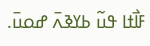ߓߊ߯ߙߊ ߟߎ߬ ߕߌߢߍ߫ ߝߋߎ߫.